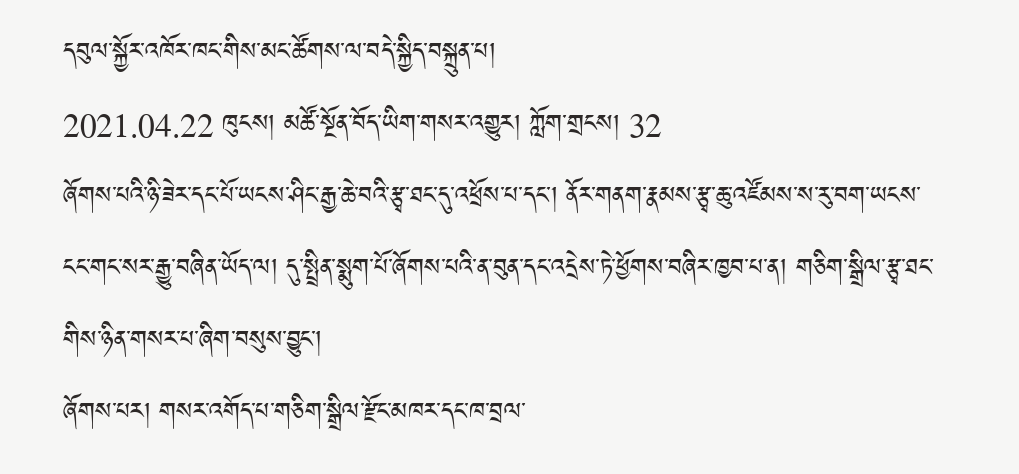དབུལ་སྐྱོར་འཁོར་ཁང་གིས་མང་ཚོགས་ལ་བདེ་སྐྱིད་བསྐྲུན་པ།
2021.04.22 ཁུངས། མཚོ་སྔོན་བོད་ཡིག་གསར་འགྱུར། ཀློག་གྲངས། 32
ཞོགས་པའི་ཉི་ཟེར་དང་པོ་ཡངས་ཤིང་རྒྱ་ཆེ་བའི་རྩྭ་ཐང་དུ་འཕྲོས་པ་དང་། ནོར་གནག་རྣམས་རྩྭ་ཆུ་འཛོམས་ས་རུ་བག་ཡངས་ངང་གང་སར་རྒྱུ་བཞིན་ཡོད་ལ། དུ་སྤྲིན་སྨུག་པོ་ཞོགས་པའི་ན་བུན་དང་འདྲེས་ཏེ་ཕྱོགས་བཞིར་ཁྱབ་པ་ན། གཅིག་སྒྲིལ་རྩྭ་ཐང་གིས་ཉིན་གསར་པ་ཞིག་བསུས་བྱུང་།
ཞོགས་པར། གསར་འགོད་པ་གཅིག་སྒྲིལ་རྫོང་མཁར་དང་ཁ་བྲལ་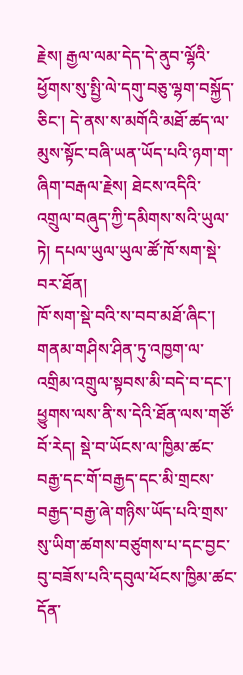རྗེས། རྒྱལ་ལམ་དེད་དེ་ནུབ་ལྷོའི་ཕྱོགས་སུ་སྤྱི་ལེ་དགུ་བཅུ་ལྷག་བསྐྱོད་ཅིང་། དེ་ནས་ས་མགོའི་མཐོ་ཚད་ལ་མུས་སྟོང་བཞི་ཡན་ཡོད་པའི་ཉག་ག་ཞིག་བརྒལ་རྗེས། ཐེངས་འདིའི་འགྲུལ་བཞུད་ཀྱི་དམིགས་སའི་ཡུལ་ཏེ། དཔལ་ཡུལ་ཡུལ་ཚོ་ཁོ་སག་སྡེ་བར་ཐོན།
ཁོ་སག་སྡེ་བའི་ས་བབ་མཐོ་ཞིང་། གནམ་གཤིས་ཤིན་ཏུ་འཁྱག་ལ་འགྲིམ་འགྲུལ་སྟབས་མི་བདེ་བ་དང་། ཕྱུགས་ལས་ནི་ས་དེའི་ཐོན་ལས་གཙོ་བོ་རེད། སྡེ་བ་ཡོངས་ལ་ཁྱིམ་ཚང་བརྒྱ་དང་གོ་བརྒྱད་དང་མི་གྲངས་བརྒྱད་བརྒྱ་ཞེ་གཉིས་ཡོད་པའི་གྲས་སུ་ཡིག་ཚགས་བཙུགས་པ་དང་བྱང་བུ་བཟོས་པའི་དབུལ་ཕོངས་ཁྱིམ་ཚང་དོན་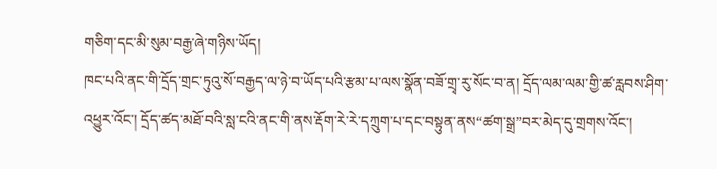གཅིག་དང་མི་སུམ་བརྒྱ་ཞེ་གཉིས་ཡོད།
ཁང་པའི་ནང་གི་དྲོད་གྲང་ཏུའུ་སོ་བརྒྱད་ལ་ཉེ་བ་ཡོད་པའི་རྩམ་པ་ལས་སྣོན་བཟོ་གྲྭ་རུ་སོང་བ་ན། དྲོད་ལམ་ལམ་གྱི་ཚ་རླབས་ཤིག་འཕྱུར་འོང་། དྲོད་ཚད་མཐོ་བའི་སླ་ངའི་ནང་གི་ནས་རྡོག་རེ་རེ་དཀྲུག་པ་དང་བསྟུན་ནས“ཚག་སྒྲ”བར་མེད་དུ་གྲགས་འོང་།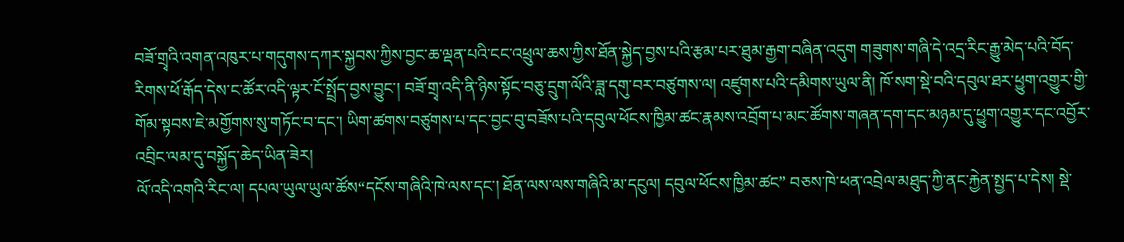བཟོ་གྲྭའི་འགན་འཁུར་པ་གདུགས་དཀར་སྐྱབས་ཀྱིས་བྱང་ཆ་ལྡན་པའི་ངང་འཕྲུལ་ཆས་ཀྱིས་ཐོན་སྐྱེད་བྱས་པའི་རྩམ་པར་ཐུམ་རྒྱག་བཞིན་འདུག གཟུགས་གཞི་དེ་འདྲ་རིང་རྒྱུ་མེད་པའི་བོད་རིགས་ཕོ་རྒོད་དེས་ང་ཚོར་འདི་ལྟར་ངོ་སྤྲོད་བྱས་བྱུང་། བཟོ་གྲྭ་འདི་ནི་ཉིས་སྟོང་བཅུ་དྲུག་ལོའི་ཟླ་དགུ་བར་བཙུགས་ལ། འཛུགས་པའི་དམིགས་ཡུལ་ནི། ཁོ་སག་སྡེ་བའི་དབུལ་ཐར་ཕྱུག་འགྱུར་གྱི་གོམ་སྟབས་ཇེ་མགྱོགས་སུ་གཏོང་བ་དང་། ཡིག་ཚགས་བཙུགས་པ་དང་བྱང་བུ་བཟོས་པའི་དབུལ་ཕོངས་ཁྱིམ་ཚང་རྣམས་འབྲོག་པ་མང་ཚོགས་གཞན་དག་དང་མཉམ་དུ་ཕྱུག་འགྱུར་དང་འབྱོར་འབྲིང་ལམ་དུ་བསྐྱོད་ཆེད་ཡིན་ཟེར།
ལོ་འདི་འགའི་རིང་ལ། དཔལ་ཡུལ་ཡུལ་ཚོས“དངོས་གཞིའི་ཁེ་ལས་དང་། ཐོན་ལས་ལས་གཞིའི་མ་དངུལ། དབུལ་ཕོངས་ཁྱིམ་ཚང” བཅས་ཁེ་ཕན་འབྲེལ་མཐུད་ཀྱི་ནང་རྐྱེན་སྤྱད་པ་དེས། སྡེ་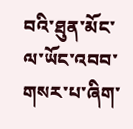བའི་ཐུན་མོང་ལ་ཡོང་འབབ་གསར་པ་ཞིག་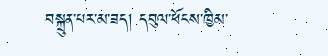བསྐྲུན་པར་མ་ཟད། དབུལ་ཕོངས་ཁྱིམ་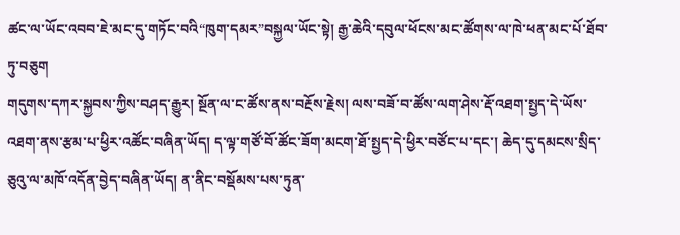ཚང་ལ་ཡོང་འབབ་ཇེ་མང་དུ་གཏོང་བའི“ཁུག་དམར”བསྐྱལ་ཡོང་སྟེ། རྒྱ་ཆེའི་དབུལ་ཕོངས་མང་ཚོགས་ལ་ཁེ་ཕན་མང་པོ་ཐོབ་ཏུ་བཅུག
གདུགས་དཀར་སྐྱབས་ཀྱིས་བཤད་རྒྱུར། སྔོན་ལ་ང་ཚོས་ནས་བརྔོས་རྗེས། ལས་བཟོ་བ་ཚོས་ལག་ཤེས་རྡོ་འཐག་སྤྱད་དེ་ཡོས་འཐག་ནས་རྩམ་པ་ཕྱིར་འཚོང་བཞིན་ཡོད། ད་ལྟ་གཙོ་བོ་ཚོང་ཟོག་མངག་ཐོ་སྤྱད་དེ་ཕྱིར་བཙོང་པ་དང་། ཆེད་དུ་དམངས་སྲིད་ཅུའུ་ལ་མཁོ་འདོན་བྱེད་བཞིན་ཡོད། ན་ནིང་བསྡོམས་པས་ཏུན་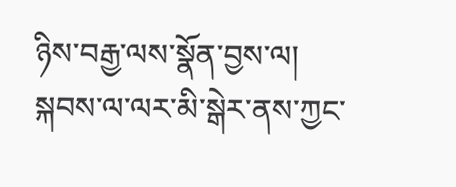ཉིས་བརྒྱ་ལས་སྣོན་བྱས་ལ། སྐབས་ལ་ལར་མི་སྒེར་ནས་ཀྱང་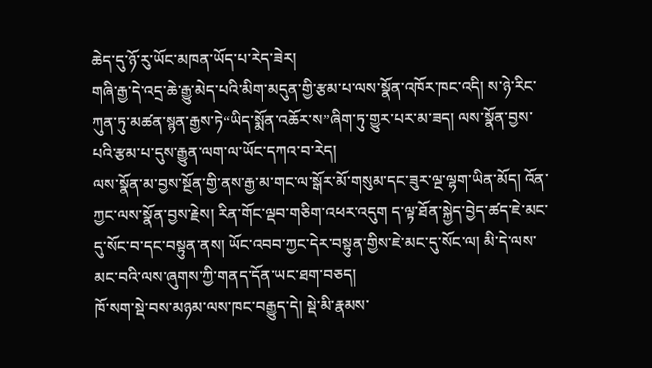ཆེད་དུ་ཉོ་རུ་ཡོང་མཁན་ཡོད་པ་རེད་ཟེར།
གཞི་རྒྱ་དེ་འདྲ་ཆེ་རྒྱུ་མེད་པའི་མིག་མདུན་གྱི་རྩམ་པ་ལས་སྣོན་འཁོར་ཁང་འདི། ས་ཉེ་རིང་ཀུན་ཏུ་མཚན་སྙན་རྒྱས་ཏེ“ཡིད་སྨོན་འཆོར་ས”ཞིག་ཏུ་གྱུར་པར་མ་ཟད། ལས་སྣོན་བྱས་པའི་རྩམ་པ་དུས་རྒྱུན་ལག་ལ་ཡོང་དཀའ་བ་རེད།
ལས་སྣོན་མ་བྱས་སྔོན་གྱི་ནས་རྒྱ་མ་གང་ལ་སྒོར་མོ་གསུམ་དང་ཟུར་ལྔ་ལྷག་ཡིན་མོད། འོན་ཀྱང་ལས་སྣོན་བྱས་རྗེས། རིན་གོང་ལྡབ་གཅིག་འཕར་འདུག ད་ལྟ་ཐོན་སྐྱེད་བྱེད་ཚད་ཇེ་མང་དུ་སོང་བ་དང་བསྟུན་ནས། ཡོང་འབབ་ཀྱང་དེར་བསྟུན་གྱིས་ཇེ་མང་དུ་སོང་ལ། མི་དེ་ལས་མང་བའི་ལས་ཞུགས་ཀྱི་གནད་དོན་ཡང་ཐག་བཅད།
ཁོ་སག་སྡེ་བས་མཉམ་ལས་ཁང་བརྒྱུད་དེ། སྡེ་མི་རྣམས་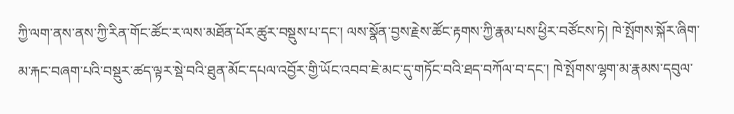ཀྱི་ལག་ནས་ནས་ཀྱི་རིན་གོང་ཚོང་ར་ལས་མཐོན་པོར་ཚུར་བསྡུས་པ་དང་། ལས་སྣོན་བྱས་རྗེས་ཚོང་རྟགས་ཀྱི་རྣམ་པས་ཕྱིར་བཙོངས་ཏེ། ཁེ་སྤོགས་སྐོར་ཞིག་མ་རྐང་བཞག་པའི་བསྡུར་ཚད་ལྟར་སྡེ་བའི་ཐུན་མོང་དཔལ་འབྱོར་གྱི་ཡོང་འབབ་ཇེ་མང་དུ་གཏོང་བའི་ཐད་བཀོལ་བ་དང་། ཁེ་སྤོགས་ལྷག་མ་རྣམས་དབུལ་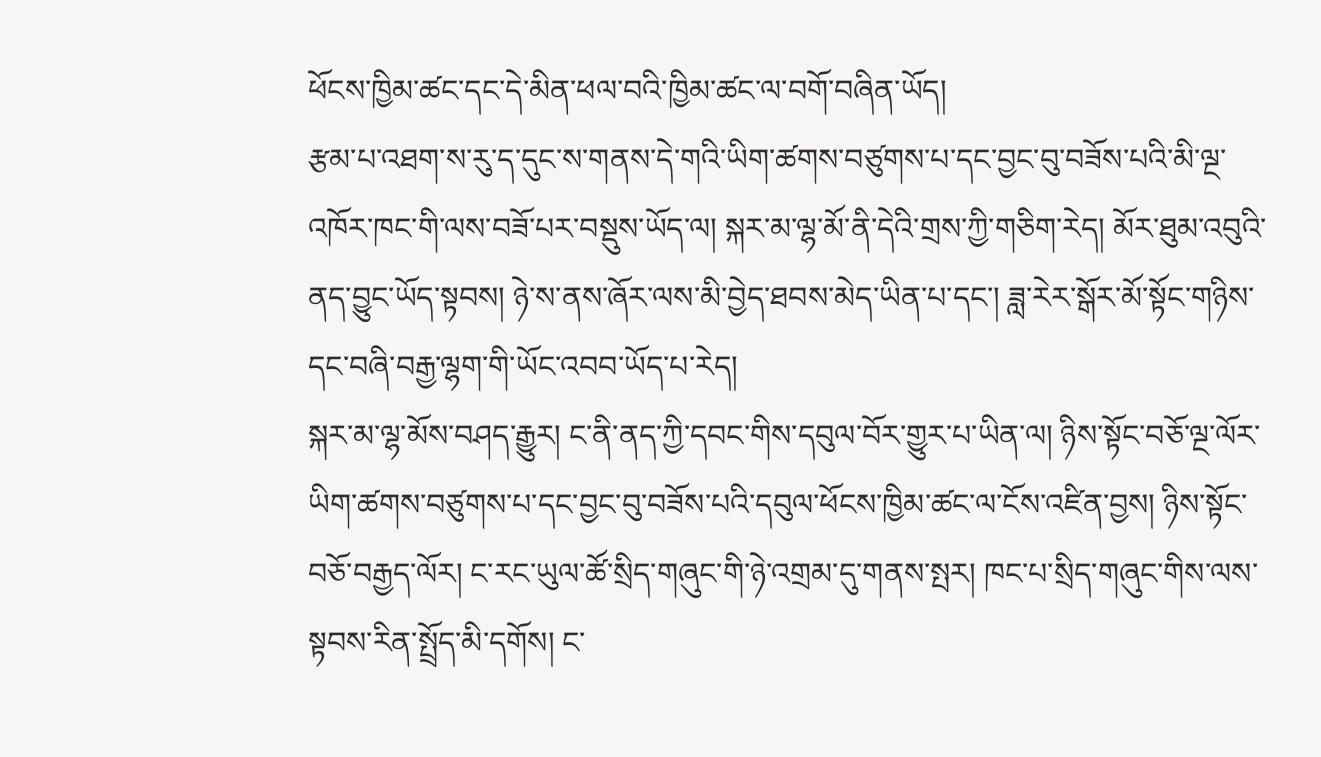ཕོངས་ཁྱིམ་ཚང་དང་དེ་མིན་ཕལ་བའི་ཁྱིམ་ཚང་ལ་བགོ་བཞིན་ཡོད།
རྩམ་པ་འཐག་ས་རུ་ད་དུང་ས་གནས་དེ་གའི་ཡིག་ཚགས་བཙུགས་པ་དང་བྱང་བུ་བཟོས་པའི་མི་ལྔ་འཁོར་ཁང་གི་ལས་བཟོ་པར་བསྡུས་ཡོད་ལ། སྐར་མ་ལྷ་མོ་ནི་དེའི་གྲས་ཀྱི་གཅིག་རེད། མོར་ཐུམ་འབུའི་ནད་བྱུང་ཡོད་སྟབས། ཉེ་ས་ནས་ཞོར་ལས་མི་བྱེད་ཐབས་མེད་ཡིན་པ་དང་། ཟླ་རེར་སྒོར་མོ་སྟོང་གཉིས་དང་བཞི་བརྒྱ་ལྷག་གི་ཡོང་འབབ་ཡོད་པ་རེད།
སྐར་མ་ལྷ་མོས་བཤད་རྒྱུར། ང་ནི་ནད་ཀྱི་དབང་གིས་དབུལ་བོར་གྱུར་པ་ཡིན་ལ། ཉིས་སྟོང་བཅོ་ལྔ་ལོར་ཡིག་ཚགས་བཙུགས་པ་དང་བྱང་བུ་བཟོས་པའི་དབུལ་ཕོངས་ཁྱིམ་ཚང་ལ་ངོས་འཛིན་བྱས། ཉིས་སྟོང་བཅོ་བརྒྱད་ལོར། ང་རང་ཡུལ་ཚོ་སྲིད་གཞུང་གི་ཉེ་འགྲམ་དུ་གནས་སྤར། ཁང་པ་སྲིད་གཞུང་གིས་ལས་སྟབས་རིན་སྤྲོད་མི་དགོས། ང་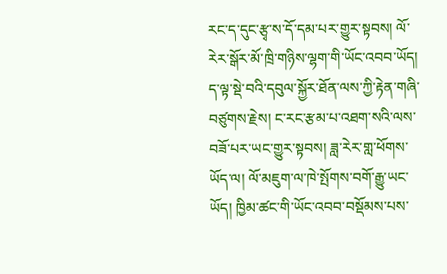རང་ད་དུང་རྩྭ་ས་དོ་དམ་པར་གྱུར་སྟབས། ལོ་རེར་སྒོར་མོ་ཁྲི་གཉིས་ལྷག་གི་ཡོང་འབབ་ཡོད། ད་ལྟ་སྡེ་བའི་དབུལ་སྐྱོར་ཐོན་ལས་ཀྱི་རྟེན་གཞི་བཙུགས་རྗེས། ང་རང་རྩམ་པ་འཐག་སའི་ལས་བཟོ་པར་ཡང་གྱུར་སྟབས། ཟླ་རེར་གླ་ཕོགས་ཡོད་ལ། ལོ་མཇུག་ལ་ཁེ་སྤོགས་བགོ་རྒྱུ་ཡང་ཡོད། ཁྱིམ་ཚང་གི་ཡོང་འབབ་བསྡོམས་པས་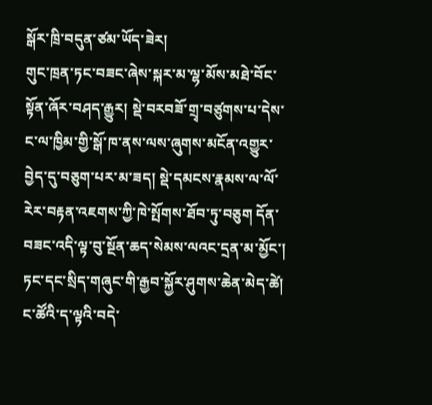སྒོར་ཁྲི་བདུན་ཙམ་ཡོད་ཟེར།
གུང་ཁྲན་ཏང་བཟང་ཞེས་སྐར་མ་ལྷ་མོས་མཐེ་བོང་སྟོན་ཞོར་བཤད་རྒྱུར། སྡེ་བརབཟོ་གྲྭ་བཙུགས་པ་དེས་ང་ལ་ཁྱིམ་གྱི་སྒོ་ཁ་ནས་ལས་ཞུགས་མངོན་འགྱུར་བྱེད་དུ་བཅུག་པར་མ་ཟད། སྡེ་དམངས་རྣམས་ལ་ལོ་རེར་བརྟན་འཇགས་ཀྱི་ཁེ་སྤོགས་ཐོབ་ཏུ་བཅུག དོན་བཟང་འདི་ལྟ་བུ་སྔོན་ཆད་སེམས་ལའང་དྲན་མ་མྱོང་། ཏང་དང་སྲིད་གཞུང་གི་རྒྱབ་སྐྱོར་ཤུགས་ཆེན་མེད་ཚེ། ང་ཚོའི་ད་ལྟའི་བདེ་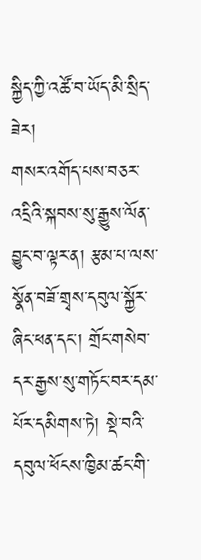སྐྱིད་ཀྱི་འཚོ་བ་ཡོད་མི་སྲིད་ཟེར།
གསར་འགོད་པས་བཅར་འདྲིའི་སྐབས་སུ་རྒྱུས་ལོན་བྱུང་བ་ལྟར་ན། རྩམ་པ་ལས་སྣོན་བཟོ་གྲྭས་དབུལ་སྐྱོར་ཞིང་ཕན་དང་། གྲོང་གསེབ་དར་རྒྱས་སུ་གཏོང་བར་དམ་པོར་དམིགས་ཏེ། སྡེ་བའི་དབུལ་ཕོངས་ཁྱིམ་ཚང་གི་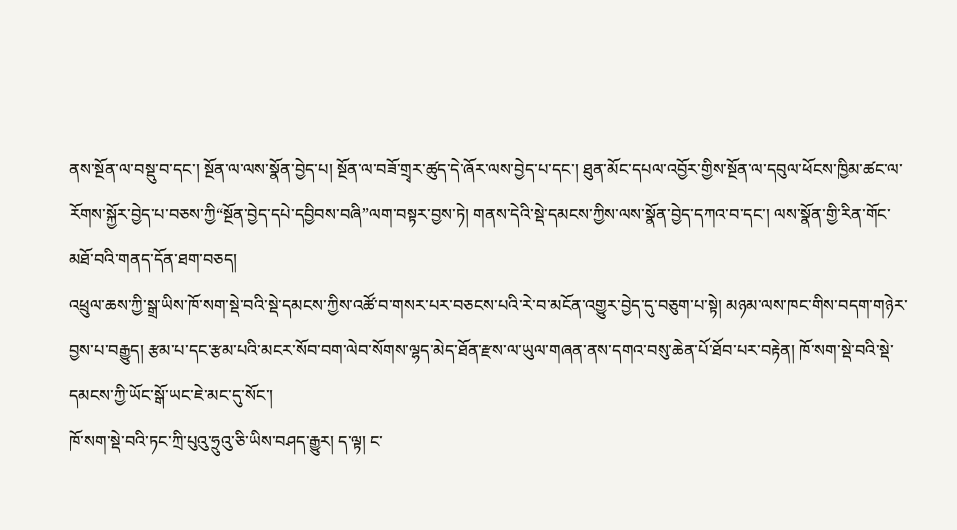ནས་སྔོན་ལ་བསྡུ་བ་དང་། སྔོན་ལ་ལས་སྣོན་བྱེད་པ། སྔོན་ལ་བཟོ་གྲྭར་ཚུད་དེ་ཞོར་ལས་བྱེད་པ་དང་། ཐུན་མོང་དཔལ་འབྱོར་གྱིས་སྔོན་ལ་དབུལ་ཕོངས་ཁྱིམ་ཚང་ལ་རོགས་སྐྱོར་བྱེད་པ་བཅས་ཀྱི“སྔོན་བྱེད་དཔེ་དབྱིབས་བཞི”ལག་བསྟར་བྱས་ཏེ། གནས་དེའི་སྡེ་དམངས་ཀྱིས་ལས་སྣོན་བྱེད་དཀའ་བ་དང་། ལས་སྣོན་གྱི་རིན་གོང་མཐོ་བའི་གནད་དོན་ཐག་བཅད།
འཕྲུལ་ཆས་ཀྱི་སྒྲ་ཡིས་ཁོ་སག་སྡེ་བའི་སྡེ་དམངས་ཀྱིས་འཚོ་བ་གསར་པར་བཅངས་པའི་རེ་བ་མངོན་འགྱུར་བྱེད་དུ་བཅུག་པ་སྟེ། མཉམ་ལས་ཁང་གིས་བདག་གཉེར་བྱས་པ་བརྒྱུད། རྩམ་པ་དང་རྩམ་པའི་མངར་སོབ་བག་ལེབ་སོགས་ལྷད་མེད་ཐོན་རྫས་ལ་ཡུལ་གཞན་ནས་དགའ་བསུ་ཆེན་པོ་ཐོབ་པར་བརྟེན། ཁོ་སག་སྡེ་བའི་སྡེ་དམངས་ཀྱི་ཡོང་སྒོ་ཡང་ཇེ་མང་དུ་སོང་།
ཁོ་སག་སྡེ་བའི་ཏང་ཀྲི་པུའུ་ཧྲུའུ་ཅི་ཡིས་བཤད་རྒྱུར། ད་ལྟ། ང་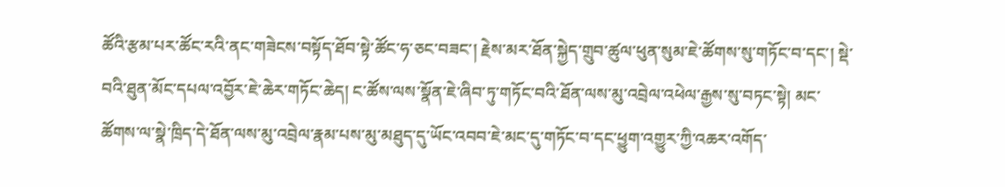ཚོའི་རྩམ་པར་ཚོང་རའི་ནང་གཟེངས་བསྟོད་ཐོབ་སྟེ་ཚོང་ཧ་ཅང་བཟང་། རྗེས་མར་ཐོན་སྐྱེད་གྲུབ་ཚུལ་ཕུན་སུམ་ཇེ་ཚོགས་སུ་གཏོང་བ་དང་། སྡེ་བའི་ཐུན་མོང་དཔལ་འབྱོར་ཇེ་ཆེར་གཏོང་ཆེད། ང་ཚོས་ལས་སྣོན་ཇེ་ཞིབ་ཏུ་གཏོང་བའི་ཐོན་ལས་མུ་འབྲེལ་འཕེལ་རྒྱས་སུ་བཏང་སྟེ། མང་ཚོགས་ལ་སྣེ་ཁྲིད་དེ་ཐོན་ལས་མུ་འབྲེལ་རྣམ་པས་མུ་མཐུད་དུ་ཡོང་འབབ་ཇེ་མང་དུ་གཏོང་བ་དང་ཕྱུག་འགྱུར་ཀྱི་འཆར་འགོད་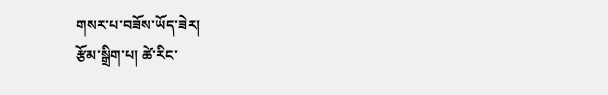གསར་པ་བཟོས་ཡོད་ཟེར།
རྩོམ་སྒྲིག་པ། ཚེ་རིང་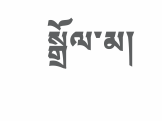སྒྲོལ་མ།